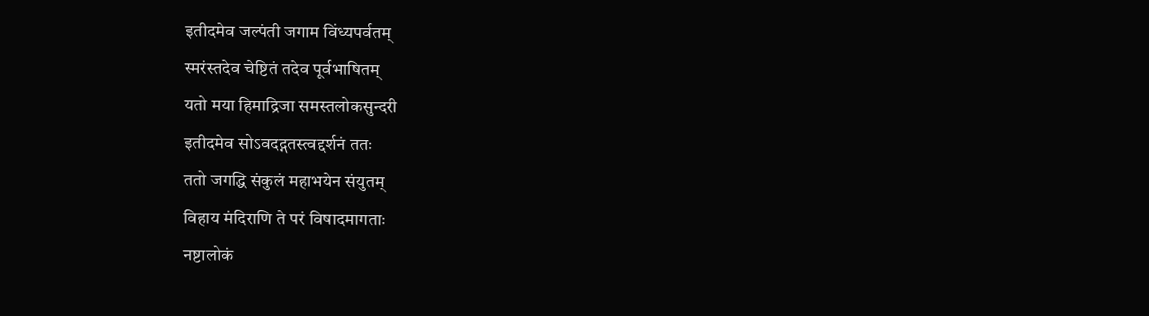इतीदमेव जल्पंती जगाम विंध्यपर्वतम्
स्मरंस्तदेव चेष्टितं तदेव पूर्वभाषितम्
यतो मया हिमाद्रिजा समस्तलोकसुन्दरी
इतीदमेव सोऽवदद्गतस्त्वद्दर्शनं ततः
ततो जगद्धि संकुलं महाभयेन संयुतम्
विहाय मंदिराणि ते परं विषादमागताः
नष्टालोकं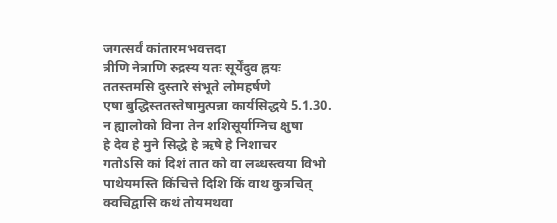जगत्सर्वं कांतारमभवत्तदा
त्रीणि नेत्राणि रुद्रस्य यतः सूर्येंदुव ह्नयः
ततस्तमसि दुस्तारे संभूते लोमहर्षणे
एषा बुद्धिस्ततस्तेषामुत्पन्ना कार्यसिद्धये 5.1.30.
न ह्यालोको विना तेन शशिसूर्याग्निच क्षुषा
हे देव हे मुने सिद्धे हे ऋषे हे निशाचर
गतोऽसि कां दिशं तात को वा लब्धस्त्वया विभो
पाथेयमस्ति किंचित्ते दिशि किं वाथ कुत्रचित्
क्वचिद्वासि कथं तोयमथवा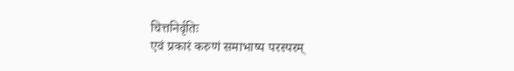चित्तनिर्वृतिः
एवं प्रकारं करुणं समाभाष्य परस्परम्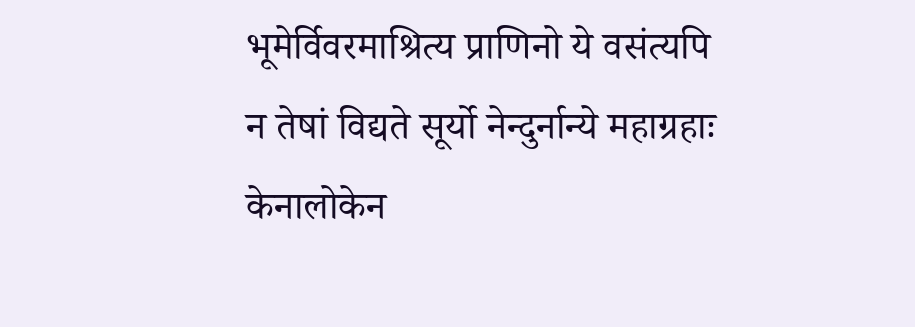भूमेर्विवरमाश्रित्य प्राणिनो ये वसंत्यपि
न तेषां विद्यते सूर्यो नेन्दुर्नान्ये महाग्रहाः
केनालोकेन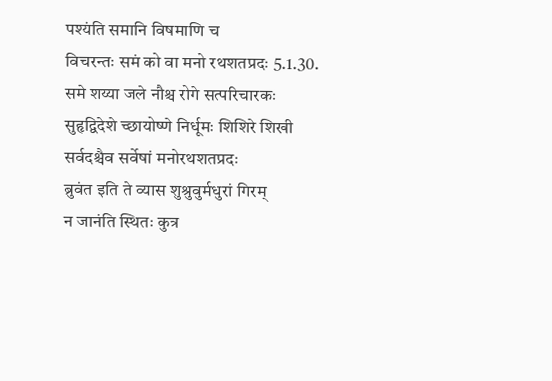पश्यंति समानि विषमाणि च
विचरन्तः समं को वा मनो रथशतप्रदः 5.1.30.
समे शय्या जले नौश्च रोगे सत्परिचारकः
सुहृद्विदेशे च्छायोष्णे निर्धूमः शिशिरे शिखी
सर्वदश्चैव सर्वेषां मनोरथशतप्रदः
ब्रुवंत इति ते व्यास शुश्रुवुर्मधुरां गिरम्
न जानंति स्थितः कुत्र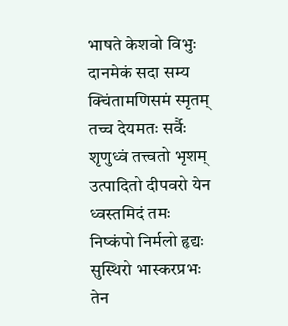भाषते केशवो विभुः
दानमेकं सदा सम्य क्चिंतामणिसमं स्मृतम्
तच्च देयमतः सर्वैः शृणुध्वं तत्त्वतो भृशम्
उत्पादितो दीपवरो येन ध्वस्तमिदं तमः
निष्कंपो निर्मलो हृद्यः सुस्थिरो भास्करप्रभः तेन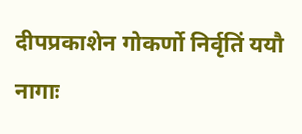दीपप्रकाशेन गोकर्णो निर्वृतिं ययौ
नागाः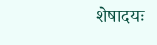शेषादयः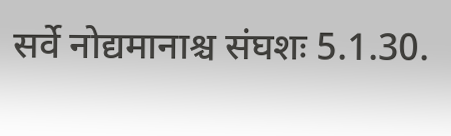सर्वे नोद्यमानाश्च संघशः 5.1.30.